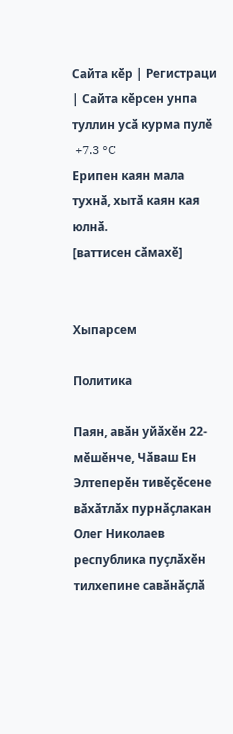Сайта кӗр | Регистраци | Сайта кӗрсен унпа туллин усӑ курма пулӗ
 +7.3 °C
Ерипен каян мала тухнӑ, хытӑ каян кая юлнӑ.
[ваттисен сӑмахӗ]


Хыпарсем

Политика

Паян, авӑн уйӑхӗн 22-мӗшӗнче, Чӑваш Ен Элтеперӗн тивӗҫӗсене вӑхӑтлӑх пурнӑҫлакан Олег Николаев республика пуҫлӑхӗн тилхепине савӑнӑҫлӑ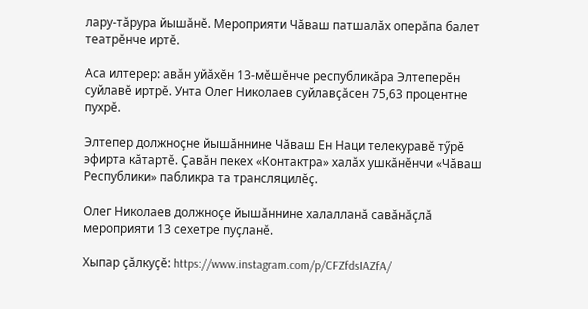лару-тӑрура йышӑнӗ. Мероприяти Чӑваш патшалӑх оперӑпа балет театрӗнче иртӗ.

Аса илтерер: авӑн уйӑхӗн 13-мӗшӗнче республикӑра Элтеперӗн суйлавӗ иртрӗ. Унта Олег Николаев суйлавҫӑсен 75,63 процентне пухрӗ.

Элтепер должноҫне йышӑннине Чӑваш Ен Наци телекуравӗ тӳрӗ эфирта кӑтартӗ. Ҫавӑн пекех «Контактра» халӑх ушкӑнӗнчи «Чӑваш Республики» пабликра та трансляцилӗҫ.

Олег Николаев должноҫе йышӑннине халалланӑ савӑнӑҫлӑ мероприяти 13 сехетре пуҫланӗ.

Хыпар ҫӑлкуҫӗ: https://www.instagram.com/p/CFZfdsIAZfA/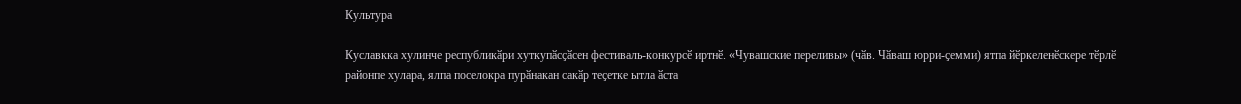Культура

Куславкка хулинче республикӑри хуткупӑсҫӑсен фестиваль-конкурсӗ иртнӗ. «Чувашские переливы» (чӑв. Чӑваш юрри-ҫемми) ятпа йӗркеленӗскере тӗрлӗ районпе хулара, ялпа поселокра пурӑнакан сакӑр теҫетке ытла ӑста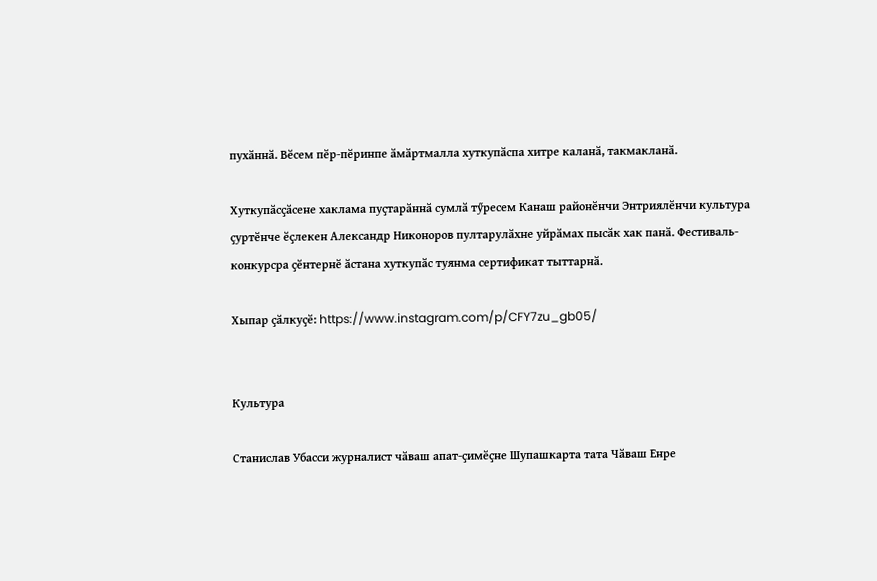пухӑннӑ. Вӗсем пӗр-пӗринпе ӑмӑртмалла хуткупӑспа хитре каланӑ, такмакланӑ.

Хуткупӑсҫӑсене хаклама пуҫтарӑннӑ сумлӑ тӳресем Канаш районӗнчи Энтриялӗнчи культура ҫуртӗнче ӗҫлекен Александр Никоноров пултарулӑхне уйрӑмах пысӑк хак панӑ. Фестиваль-конкурсра ҫӗнтернӗ ӑстана хуткупӑс туянма сертификат тыттарнӑ.

Хыпар ҫӑлкуҫӗ: https://www.instagram.com/p/CFY7zu_gb05/


Культура

Станислав Убасси журналист чӑваш апат-ҫимӗҫне Шупашкарта тата Чӑваш Енре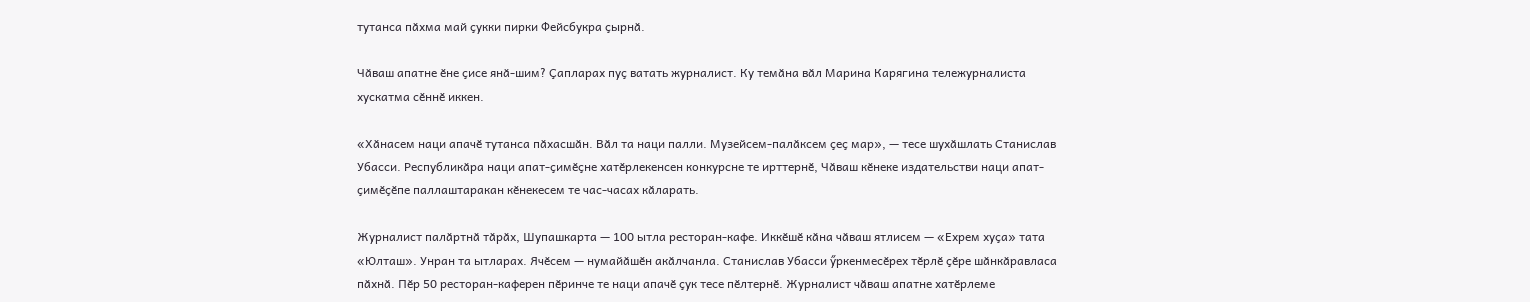тутанса пӑхма май ҫукки пирки Фейсбукра ҫырнӑ.

Чӑваш апатне ӗне ҫисе янӑ-шим? Ҫапларах пуҫ ватать журналист. Ку темӑна вӑл Марина Карягина тележурналиста хускатма сӗннӗ иккен.

«Хӑнасем наци апачӗ тутанса пӑхасшӑн. Вӑл та наци палли. Музейсем-палӑксем ҫеҫ мар», — тесе шухӑшлать Станислав Убасси. Республикӑра наци апат-ҫимӗҫне хатӗрлекенсен конкурсне те ирттернӗ, Чӑваш кӗнеке издательстви наци апат-ҫимӗҫӗпе паллаштаракан кӗнекесем те час-часах кӑларать.

Журналист палӑртнӑ тӑрӑх, Шупашкарта — 100 ытла ресторан-кафе. Иккӗшӗ кӑна чӑваш ятлисем — «Ехрем хуҫа» тата «Юлташ». Унран та ытларах. Ячӗсем — нумайӑшӗн акӑлчанла. Станислав Убасси ӳркенмесӗрех тӗрлӗ ҫӗре шӑнкӑравласа пӑхнӑ. Пӗр 50 ресторан-каферен пӗринче те наци апачӗ ҫук тесе пӗлтернӗ. Журналист чӑваш апатне хатӗрлеме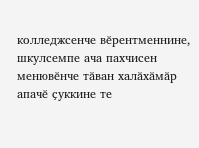колледжсенче вӗрентменнине, шкулсемпе ача пахчисен менювӗнче тӑван халӑхӑмӑр апачӗ ҫуккине те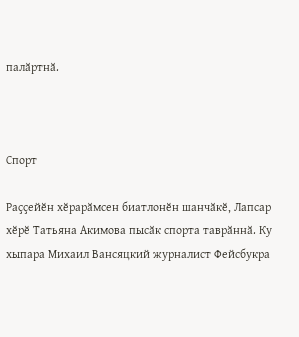палӑртнӑ.



Спорт

Раҫҫейӗн хӗрарӑмсен биатлонӗн шанчӑкӗ, Лапсар хӗрӗ Татьяна Акимова пысӑк спорта таврӑннӑ. Ку хыпара Михаил Вансяцкий журналист Фейсбукра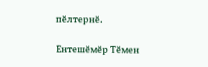пӗлтернӗ.

Ентешӗмӗр Тӗмен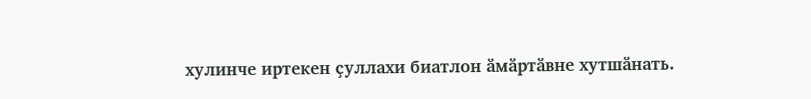хулинче иртекен ҫуллахи биатлон ӑмӑртӑвне хутшӑнать.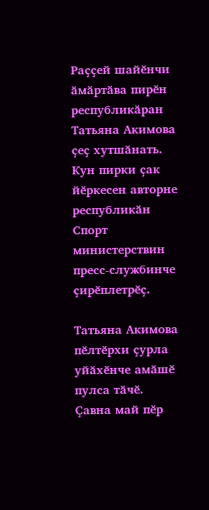Раҫҫей шайӗнчи ӑмӑртӑва пирӗн республикӑран Татьяна Акимова ҫеҫ хутшӑнать. Кун пирки ҫак йӗркесен авторне республикӑн Спорт министерствин пресс-службинче ҫирӗплетрӗҫ.

Татьяна Акимова пӗлтӗрхи ҫурла уйӑхӗнче амӑшӗ пулса тӑчӗ. Ҫавна май пӗр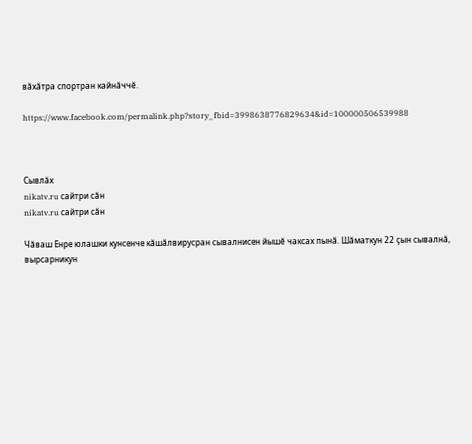вӑхӑтра спортран кайнӑччӗ.

https://www.facebook.com/permalink.php?story_fbid=3998638776829634&id=100000506539988



Сывлӑх
nikatv.ru сайтри сӑн
nikatv.ru сайтри сӑн

Чӑваш Енре юлашки кунсенче кӑшӑлвирусран сывалнисен йышӗ чаксах пынӑ. Шӑматкун 22 ҫын сывалнӑ, вырсарникун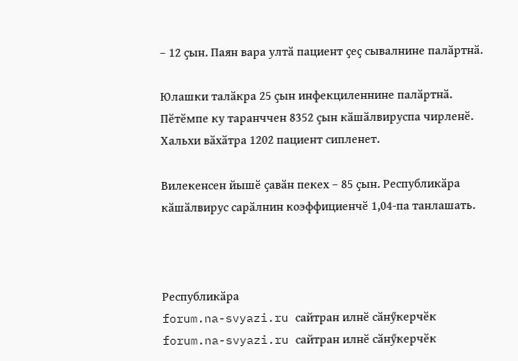– 12 ҫын. Паян вара ултӑ пациент ҫеҫ сывалнине палӑртнӑ.

Юлашки талӑкра 25 ҫын инфекциленнине палӑртнӑ. Пӗтӗмпе ку таранччен 8352 ҫын кӑшӑлвируспа чирленӗ. Хальхи вӑхӑтра 1202 пациент сипленет.

Вилекенсен йышӗ ҫавӑн пекех – 85 ҫын. Республикӑра кӑшӑлвирус сарӑлнин коэффициенчӗ 1,04-па танлашать.



Республикӑра
forum.na-svyazi.ru сайтран илнӗ сӑнӳкерчӗк
forum.na-svyazi.ru сайтран илнӗ сӑнӳкерчӗк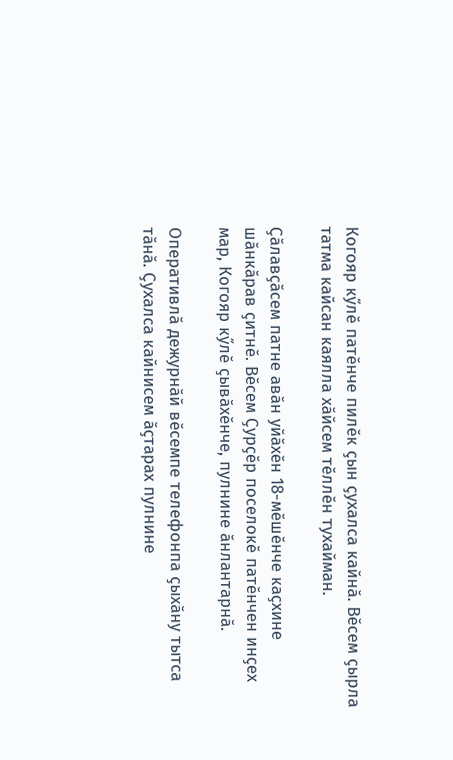Когояр кӳлӗ патӗнче пилӗк ҫын ҫухалса кайнӑ. Вӗсем ҫырла татма кайсан каялла хӑйсем тӗллӗн тухайман.

Ҫӑлавҫӑсем патне авӑн уйӑхӗн 18-мӗшӗнче каҫхине шӑнкӑрав ҫитнӗ. Вӗсем Ҫурҫӗр поселокӗ патӗнчен инҫех мар, Когояр кӳлӗ ҫывӑхӗнче, пулнине ӑнлантарнӑ.

Оперативлӑ дежурнӑй вӗсемпе телефонпа ҫыхӑну тытса тӑнӑ. Ҫухалса кайнисем ӑҫтарах пулнине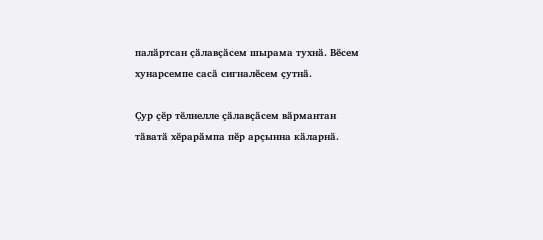палӑртсан ҫӑлавҫӑсем шырама тухнӑ. Вӗсем хунарсемпе сасӑ сигналӗсем ҫутнӑ.

Ҫур ҫӗр тӗлнелле ҫӑлавҫӑсем вӑрмантан тӑватӑ хӗрарӑмпа пӗр арҫынна кӑларнӑ.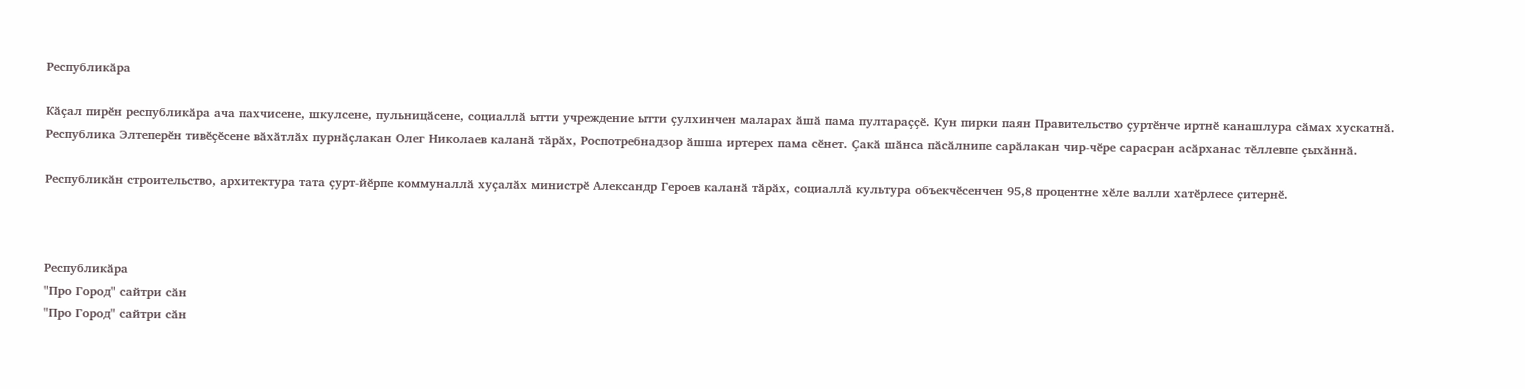Республикӑра

Кӑҫал пирӗн республикӑра ача пахчисене, шкулсене, пульницӑсене, социаллӑ ытти учреждение ытти ҫулхинчен маларах ӑшӑ пама пултараҫҫӗ. Кун пирки паян Правительство ҫуртӗнче иртнӗ канашлура сӑмах хускатнӑ. Республика Элтеперӗн тивӗҫӗсене вӑхӑтлӑх пурнӑҫлакан Олег Николаев каланӑ тӑрӑх, Роспотребнадзор ӑшша иртерех пама сӗнет. Ҫакӑ шӑнса пӑсӑлнипе сарӑлакан чир-чӗре сарасран асӑрханас тӗллевпе ҫыхӑннӑ.

Республикӑн строительство, архитектура тата ҫурт-йӗрпе коммуналлӑ хуҫалӑх министрӗ Александр Героев каланӑ тӑрӑх, социаллӑ культура объекчӗсенчен 95,8 процентне хӗле валли хатӗрлесе ҫитернӗ.



Республикӑра
"Про Город" сайтри сӑн
"Про Город" сайтри сӑн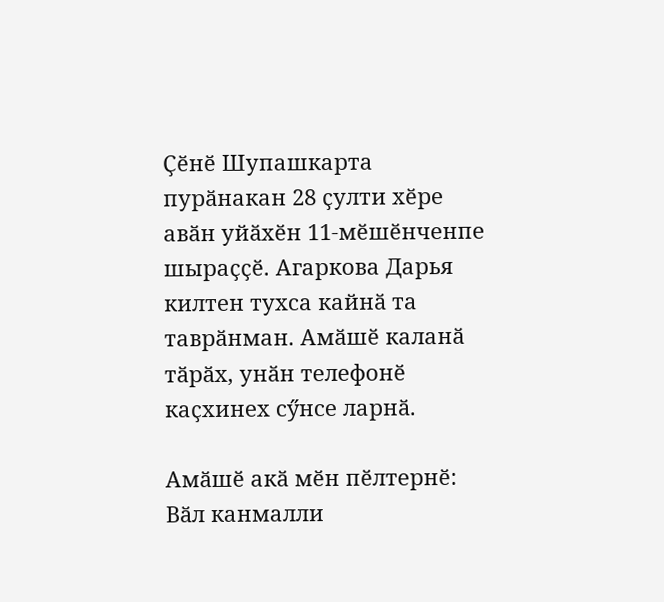Ҫӗнӗ Шупашкарта пурӑнакан 28 ҫулти хӗре авӑн уйӑхӗн 11-мӗшӗнченпе шыраҫҫӗ. Агаркова Дарья килтен тухса кайнӑ та таврӑнман. Амӑшӗ каланӑ тӑрӑх, унӑн телефонӗ каҫхинех сӳнсе ларнӑ.

Амӑшӗ акӑ мӗн пӗлтернӗ: Вӑл канмалли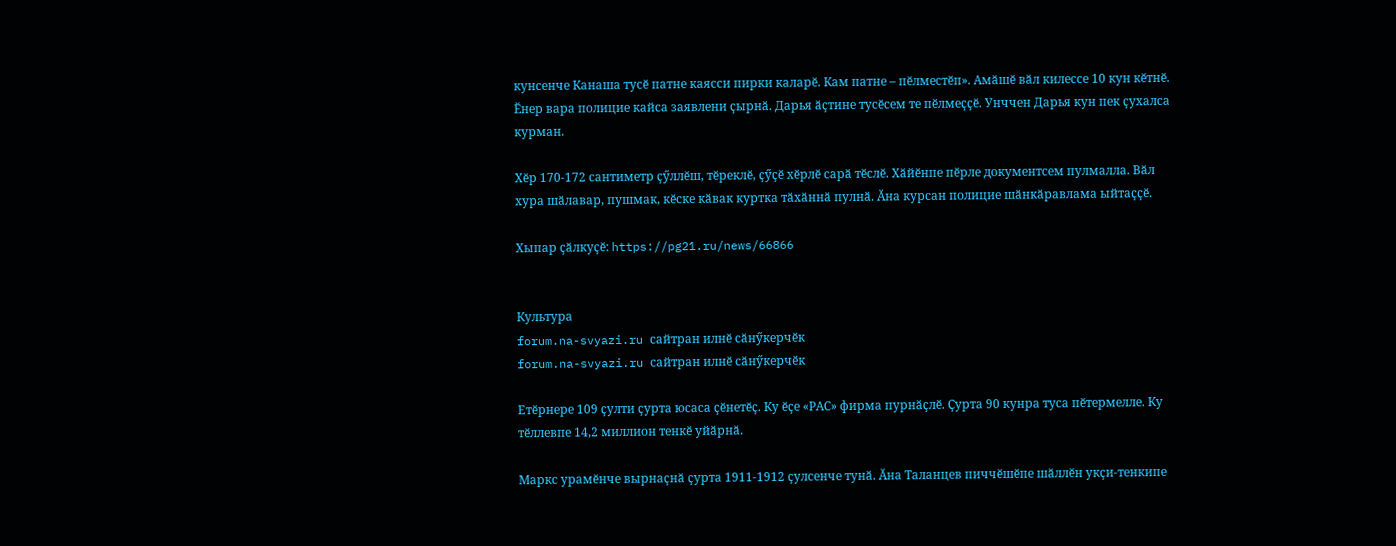кунсенче Канаша тусӗ патне каясси пирки каларӗ. Кам патне – пӗлместӗп». Амӑшӗ вӑл килессе 10 кун кӗтнӗ. Ӗнер вара полицие кайса заявлени ҫырнӑ. Дарья ӑҫтине тусӗсем те пӗлмеҫҫӗ. Унччен Дарья кун пек ҫухалса курман.

Хӗр 170-172 сантиметр ҫӳллӗш, тӗреклӗ, ҫӳҫӗ хӗрлӗ сарӑ тӗслӗ. Хӑйӗнпе пӗрле документсем пулмалла. Вӑл хура шӑлавар, пушмак, кӗске кӑвак куртка тӑхӑннӑ пулнӑ. Ӑна курсан полицие шӑнкӑравлама ыйтаҫҫӗ.

Хыпар ҫӑлкуҫӗ: https://pg21.ru/news/66866


Культура
forum.na-svyazi.ru сайтран илнӗ сӑнӳкерчӗк
forum.na-svyazi.ru сайтран илнӗ сӑнӳкерчӗк

Етӗрнере 109 ҫулти ҫурта юсаса ҫӗнетӗҫ. Ку ӗҫе «РАС» фирма пурнӑҫлӗ. Ҫурта 90 кунра туса пӗтермелле. Ку тӗллевпе 14,2 миллион тенкӗ уйӑрнӑ.

Маркс урамӗнче вырнаҫнӑ ҫурта 1911-1912 ҫулсенче тунӑ. Ӑна Таланцев пиччӗшӗпе шӑллӗн укҫи-тенкипе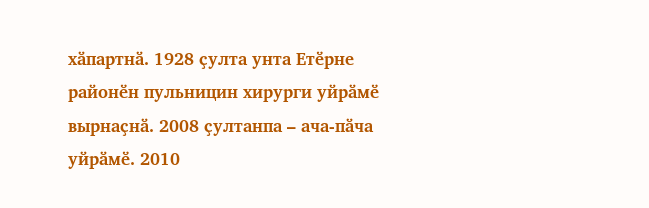хӑпартнӑ. 1928 ҫулта унта Етӗрне районӗн пульницин хирурги уйрӑмӗ вырнаҫнӑ. 2008 ҫултанпа – ача-пӑча уйрӑмӗ. 2010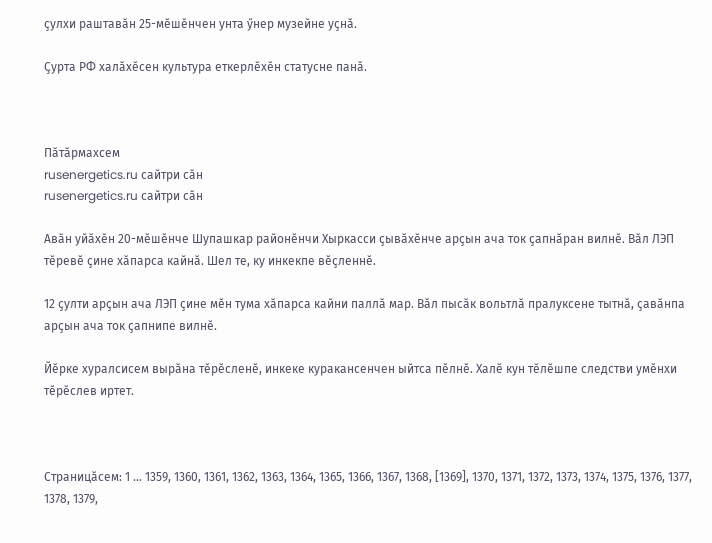ҫулхи раштавӑн 25-мӗшӗнчен унта ӳнер музейне уҫнӑ.

Ҫурта РФ халӑхӗсен культура еткерлӗхӗн статусне панӑ.



Пӑтӑрмахсем
rusenergetics.ru сайтри сӑн
rusenergetics.ru сайтри сӑн

Авӑн уйӑхӗн 20-мӗшӗнче Шупашкар районӗнчи Хыркасси ҫывӑхӗнче арҫын ача ток ҫапнӑран вилнӗ. Вӑл ЛЭП тӗревӗ ҫине хӑпарса кайнӑ. Шел те, ку инкекпе вӗҫленнӗ.

12 ҫулти арҫын ача ЛЭП ҫине мӗн тума хӑпарса кайни паллӑ мар. Вӑл пысӑк вольтлӑ пралуксене тытнӑ, ҫавӑнпа арҫын ача ток ҫапнипе вилнӗ.

Йӗрке хуралсисем вырӑна тӗрӗсленӗ, инкеке куракансенчен ыйтса пӗлнӗ. Халӗ кун тӗлӗшпе следстви умӗнхи тӗрӗслев иртет.



Страницӑсем: 1 ... 1359, 1360, 1361, 1362, 1363, 1364, 1365, 1366, 1367, 1368, [1369], 1370, 1371, 1372, 1373, 1374, 1375, 1376, 1377, 1378, 1379,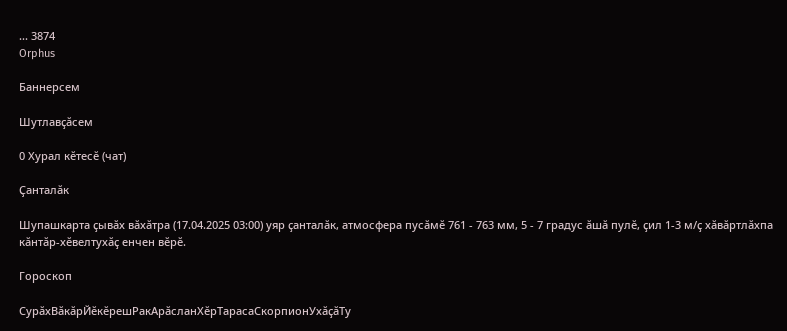... 3874
Orphus

Баннерсем

Шутлавҫӑсем

0 Хурал кӗтесӗ (чат)

Ҫанталӑк

Шупашкарта ҫывӑх вӑхӑтра (17.04.2025 03:00) уяр ҫанталӑк, атмосфера пусӑмӗ 761 - 763 мм, 5 - 7 градус ӑшӑ пулӗ, ҫил 1-3 м/ҫ хӑвӑртлӑхпа кӑнтӑр-хӗвелтухӑҫ енчен вӗрӗ.

Гороскоп

СурӑхВӑкӑрЙӗкӗрешРакАрӑсланХӗрТарасаСкорпионУхӑҫӑТу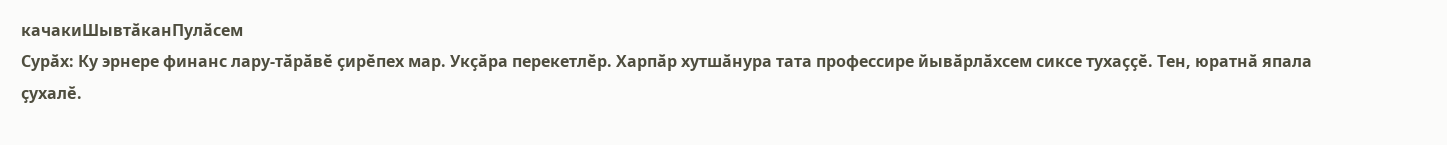качакиШывтӑканПулӑсем
Сурӑх: Ку эрнере финанс лару-тӑрӑвӗ ҫирӗпех мар. Укҫӑра перекетлӗр. Харпӑр хутшӑнура тата профессире йывӑрлӑхсем сиксе тухаҫҫӗ. Тен, юратнӑ япала ҫухалӗ.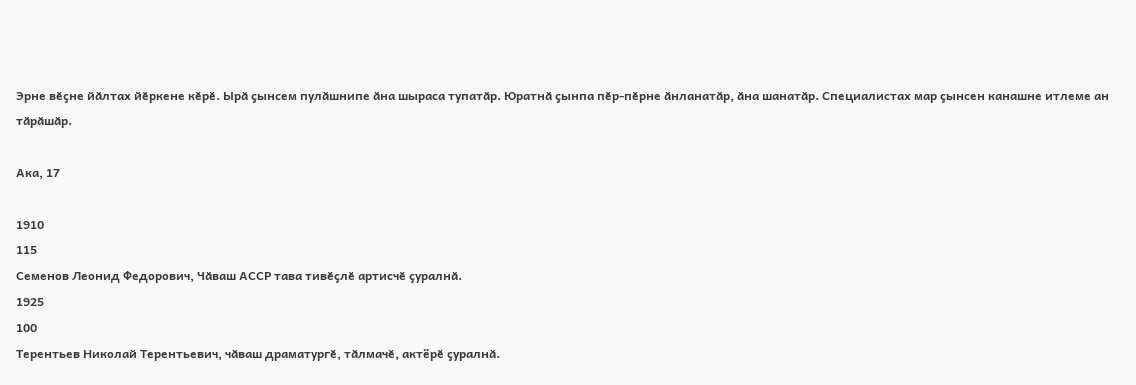Эрне вӗҫне йӑлтах йӗркене кӗрӗ. Ырӑ ҫынсем пулӑшнипе ӑна шыраса тупатӑр. Юратнӑ ҫынпа пӗр-пӗрне ӑнланатӑр, ӑна шанатӑр. Специалистах мар ҫынсен канашне итлеме ан тӑрӑшӑр.

Ака, 17

1910
115
Семенов Леонид Федорович, Чӑваш АССР тава тивӗҫлӗ артисчӗ ҫуралнӑ.
1925
100
Терентьев Николай Терентьевич, чӑваш драматургӗ, тӑлмачӗ, актёрӗ ҫуралнӑ.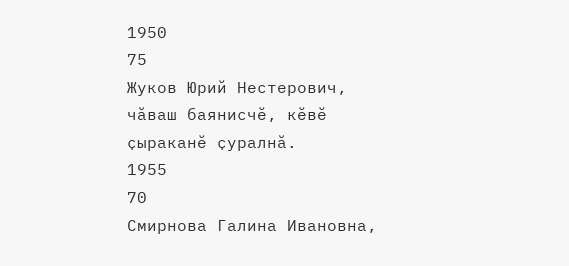1950
75
Жуков Юрий Нестерович, чӑваш баянисчӗ, кӗвӗ ҫыраканӗ ҫуралнӑ.
1955
70
Смирнова Галина Ивановна,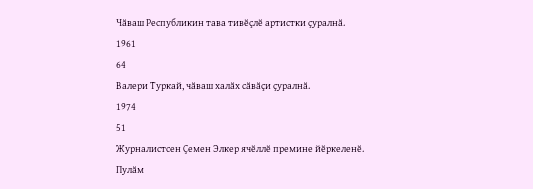Чӑваш Республикин тава тивӗҫлӗ артистки ҫуралнӑ.
1961
64
Валери Туркай, чӑваш халӑх сӑвӑҫи ҫуралнӑ.
1974
51
Журналистсен Ҫемен Элкер ячӗллӗ премине йӗркеленӗ.
Пулӑм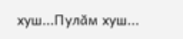хуш...Пулӑм хуш...